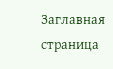Заглавная страница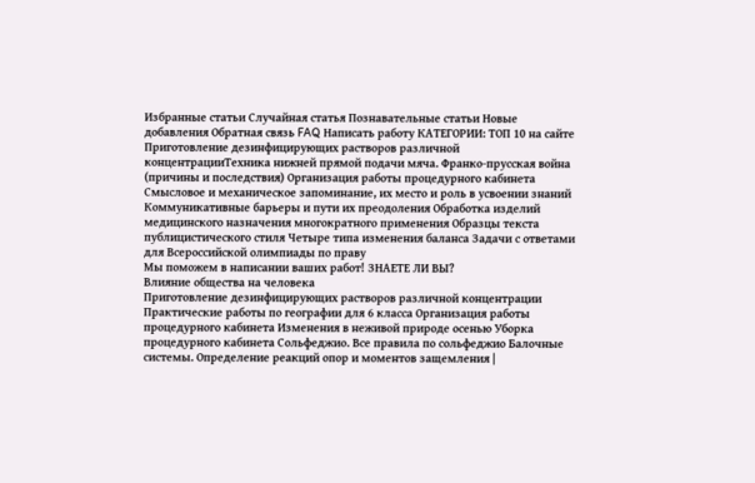Избранные статьи Случайная статья Познавательные статьи Новые добавления Обратная связь FAQ Написать работу КАТЕГОРИИ: ТОП 10 на сайте Приготовление дезинфицирующих растворов различной концентрацииТехника нижней прямой подачи мяча. Франко-прусская война (причины и последствия) Организация работы процедурного кабинета Смысловое и механическое запоминание, их место и роль в усвоении знаний Коммуникативные барьеры и пути их преодоления Обработка изделий медицинского назначения многократного применения Образцы текста публицистического стиля Четыре типа изменения баланса Задачи с ответами для Всероссийской олимпиады по праву
Мы поможем в написании ваших работ! ЗНАЕТЕ ЛИ ВЫ?
Влияние общества на человека
Приготовление дезинфицирующих растворов различной концентрации Практические работы по географии для 6 класса Организация работы процедурного кабинета Изменения в неживой природе осенью Уборка процедурного кабинета Сольфеджио. Все правила по сольфеджио Балочные системы. Определение реакций опор и моментов защемления |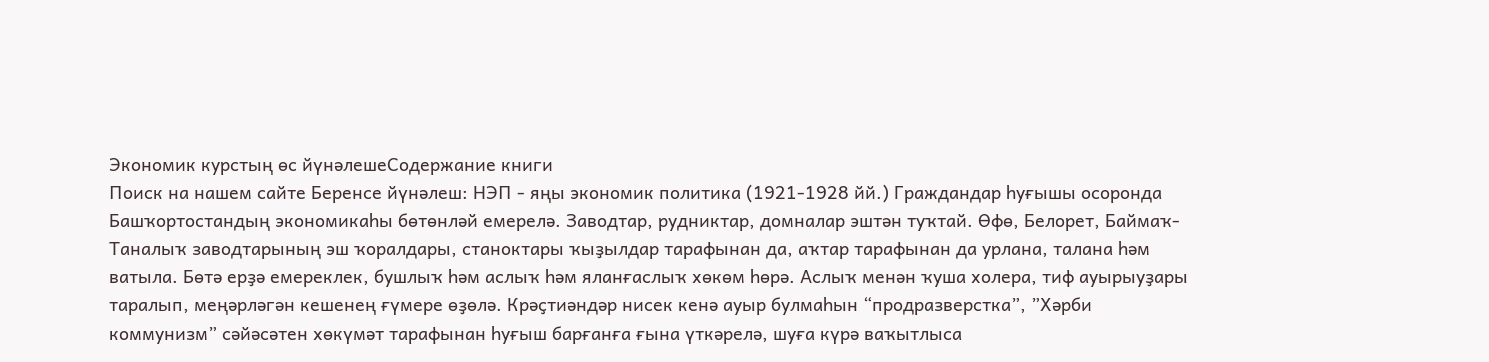Экономик курстың өс йүнәлешеСодержание книги
Поиск на нашем сайте Беренсе йүнәлеш: НЭП - яңы экономик политика (1921-1928 йй.) Граждандар һуғышы осоронда Башҡортостандың экономикаһы бөтөнләй емерелә. Заводтар, рудниктар, домналар эштән туҡтай. Өфө, Белорет, Баймаҡ-Таналыҡ заводтарының эш ҡоралдары, станоктары ҡыҙылдар тарафынан да, аҡтар тарафынан да урлана, талана һәм ватыла. Бөтә ерҙә емереклек, бушлыҡ һәм аслыҡ һәм яланғаслыҡ хөкөм һөрә. Аслыҡ менән ҡуша холера, тиф ауырыуҙары таралып, меңәрләгән кешенең ғүмере өҙөлә. Крәҫтиәндәр нисек кенә ауыр булмаһын “продразверстка”, ”Хәрби коммунизм” сәйәсәтен хөкүмәт тарафынан һуғыш барғанға ғына үткәрелә, шуға күрә ваҡытлыса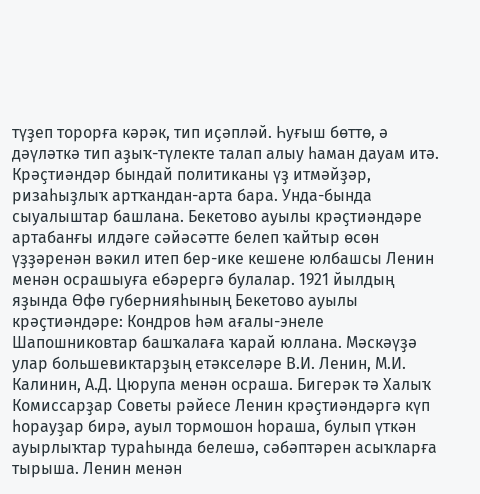түҙеп торорға кәрәк, тип иҫәпләй. Һуғыш бөттө, ә дәүләткә тип аҙыҡ-түлекте талап алыу һаман дауам итә. Крәҫтиәндәр бындай политиканы үҙ итмәйҙәр, ризаһыҙлыҡ артҡандан-арта бара. Унда-бында сыуалыштар башлана. Бекетово ауылы крәҫтиәндәре артабанғы илдәге сәйәсәтте белеп ҡайтыр өсөн үҙҙәренән вәкил итеп бер-ике кешене юлбашсы Ленин менән осрашыуға ебәрергә булалар. 1921 йылдың яҙында Өфө губернияһының Бекетово ауылы крәҫтиәндәре: Кондров һәм ағалы-энеле Шапошниковтар башҡалаға ҡарай юллана. Мәскәүҙә улар большевиктарҙың етәкселәре В.И. Ленин, М.И. Калинин, А.Д. Цюрупа менән осраша. Бигерәк тә Халыҡ Комиссарҙар Советы рәйесе Ленин крәҫтиәндәргә күп һорауҙар бирә, ауыл тормошон һораша, булып үткән ауырлыҡтар тураһында белешә, сәбәптәрен асыҡларға тырыша. Ленин менән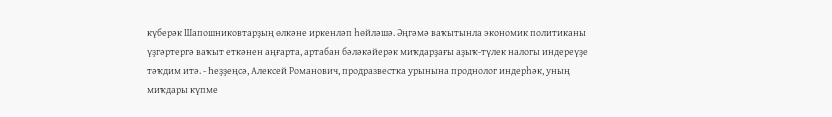күберәк Шапошниковтарҙың өлкәне иркенләп һөйләшә. Әңгәмә ваҡытынла экономик политиканы үҙгәртергә ваҡыт еткәнен аңғарта, артабан бәләкәйерәк миҡдарҙағы аҙыҡ-түлек налогы индереүҙе тәҡдим итә. - Һеҙҙеңсә, Алексей Романович, продразвестка урынына проднолог индерһәк, уның миҡдары күпме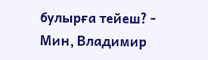булырға тейеш? - Мин, Владимир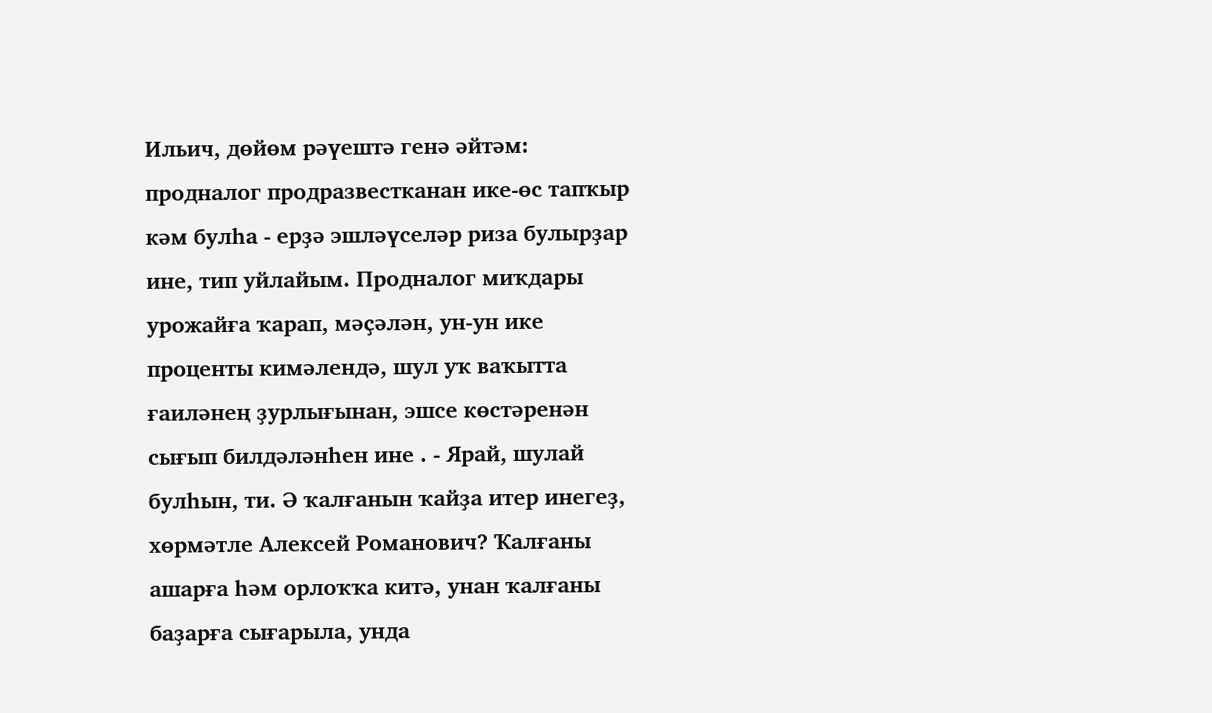Ильич, дөйөм рәүештә генә әйтәм: продналог продразвестканан ике-өс тапҡыр кәм булһа - ерҙә эшләүселәр риза булырҙар ине, тип уйлайым. Продналог миҡдары урожайға ҡарап, мәҫәлән, ун-ун ике проценты кимәлендә, шул уҡ ваҡытта ғаиләнең ҙурлығынан, эшсе көстәренән сығып билдәләнһен ине . - Ярай, шулай булһын, ти. Ә ҡалғанын ҡайҙа итер инегеҙ, хөрмәтле Алексей Романович? Ҡалғаны ашарға һәм орлоҡҡа китә, унан ҡалғаны баҙарға сығарыла, унда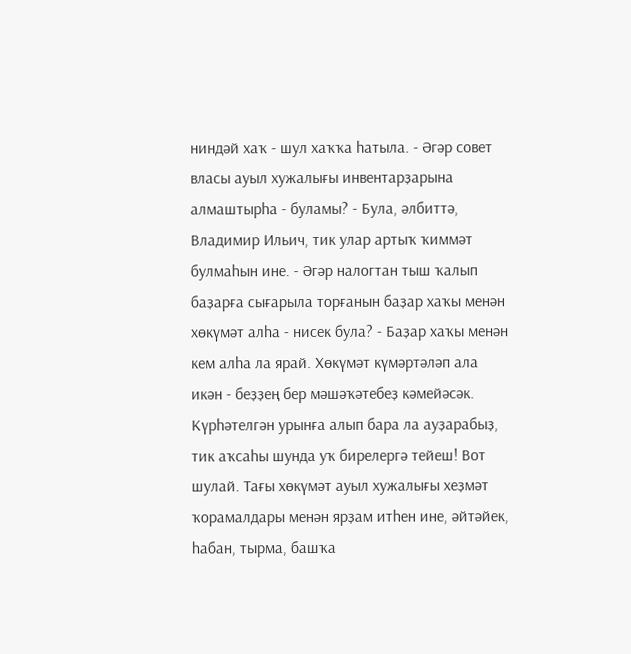ниндәй хаҡ - шул хаҡҡа һатыла. - Әгәр совет власы ауыл хужалығы инвентарҙарына алмаштырһа - буламы? - Була, әлбиттә, Владимир Ильич, тик улар артыҡ ҡиммәт булмаһын ине. - Әгәр налогтан тыш ҡалып баҙарға сығарыла торғанын баҙар хаҡы менән хөкүмәт алһа - нисек була? - Баҙар хаҡы менән кем алһа ла ярай. Хөкүмәт күмәртәләп ала икән - беҙҙең бер мәшәҡәтебеҙ кәмейәсәк. Күрһәтелгән урынға алып бара ла ауҙарабыҙ, тик аҡсаһы шунда уҡ бирелергә тейеш! Вот шулай. Тағы хөкүмәт ауыл хужалығы хеҙмәт ҡорамалдары менән ярҙам итһен ине, әйтәйек, һабан, тырма, башҡа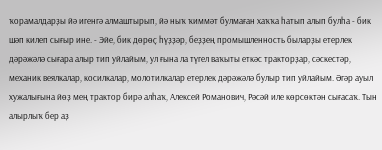ҡорамалдарҙы йә игенгә алмаштырып, йә ныҡ ҡиммәт булмаған хаҡҡа һатып алып булһа - бик шәп килеп сығыр ине. - Эйе, бик дөрөҫ һүҙҙәр, беҙҙең промышленность быларҙы етерлек дәрәжәлә сығара алыр тип уйлайым, ул ғына ла түгел ваҡыты еткәс тракторҙар, сәскестәр, механик веялкалар, косилкалар, молотилкалар етерлек дәрәжәлә булыр тип уйлайым. Әгәр ауыл хужалығына йөҙ мең трактор бирә алһаҡ, Алексей Романович, Рәсәй иле көрсөктән сығасаҡ. Тын алырлыҡ бер аҙ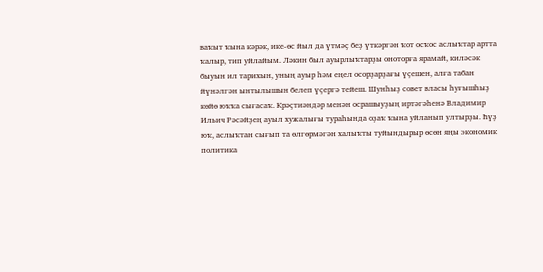ваҡыт ҡына кәрәк, ике-өс йыл да үтмәҫ беҙ үткәргән ҡот осҡос аслыҡтар артта ҡалыр, тип уйлайым. Ләкин был ауырлыҡтарҙы оноторға ярамай, киләсәк быуын ил тарихын, уның ауыр һәм еңел осорҙарҙағы үҫешен, алға табан йүнәлгән ынтылышын белеп үҫергә тейеш. Шунһыҙ совет власы һуғышһыҙ көйө юҡҡа сығасаҡ. Крәҫтиәндәр менән осрашыуҙың иртәгәһенә Владимир Ильич Рәсәйҙең ауыл хужалығы тураһында оҙаҡ ҡына уйланып ултырҙы. Һүҙ юҡ, аслыҡтан сығып та өлгөрмәгән халыҡты туйындырыр өсөн яңы экономик политика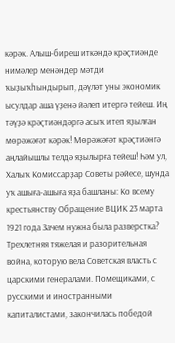кәрәк. Алыш-биреш иткәндә крәҫтиәнде нимәлер менәндер мәтди ҡыҙыҡһындырып, дәүләт уны экономик ысулдар аша үҙенә йәлеп итергә тейеш. Иң тәүҙә крәҫтиәндәргә асыҡ итеп яҙылған мөрәжәғәт кәрәк! Мөрәжәғәт крәҫтиәнгә аңлайышлы телдә яҙылырға тейеш! Һәм ул, Халыҡ Комиссарҙар Советы рәйесе, шунда уҡ ашыға-ашыға яҙа башланы: Ко всему крестьянству Обращение ВЦИК 23 марта 1921 года Зачем нужна была разверстка? Трехлетняя тяжелая и разорительная война, которую вела Советская власть с царскими генералами. Помещиками, с русскими и иностранными капиталистами, закончилась победой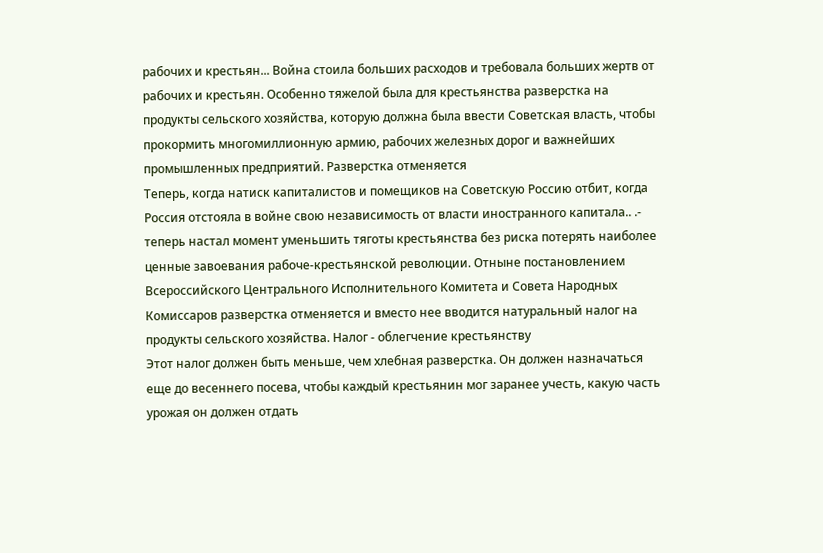рабочих и крестьян... Война стоила больших расходов и требовала больших жертв от рабочих и крестьян. Особенно тяжелой была для крестьянства разверстка на продукты сельского хозяйства, которую должна была ввести Советская власть, чтобы прокормить многомиллионную армию, рабочих железных дорог и важнейших промышленных предприятий. Разверстка отменяется
Теперь, когда натиск капиталистов и помещиков на Советскую Россию отбит, когда Россия отстояла в войне свою независимость от власти иностранного капитала.. .- теперь настал момент уменьшить тяготы крестьянства без риска потерять наиболее ценные завоевания рабоче-крестьянской революции. Отныне постановлением Всероссийского Центрального Исполнительного Комитета и Совета Народных Комиссаров разверстка отменяется и вместо нее вводится натуральный налог на продукты сельского хозяйства. Налог - облегчение крестьянству
Этот налог должен быть меньше, чем хлебная разверстка. Он должен назначаться еще до весеннего посева, чтобы каждый крестьянин мог заранее учесть, какую часть урожая он должен отдать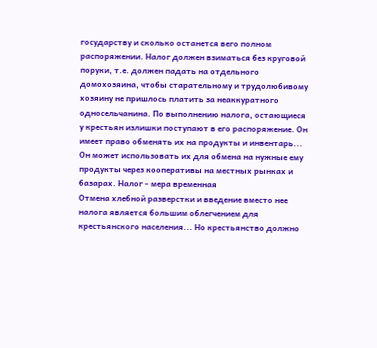государству и сколько останется вего полном распоряжении. Налог должен взиматься без круговой поруки, т.е. должен падать на отдельного домохозяина, чтобы старательному и трудолюбивому хозяину не пришлось платить за неаккуратного односельчанина. По выполнению налога, остающиеся у крестьян излишки поступают в его распоряжение. Он имеет право обменять их на продукты и инвентарь... Он может использовать их для обмена на нужные ему продукты через кооперативы на местных рынках и базарах. Налог - мера временная
Отмена хлебной разверстки и введение вместо нее налога является большим облегчением для крестьянского населения... Но крестьянство должно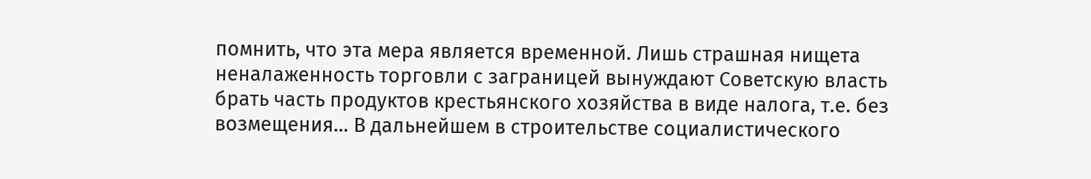помнить, что эта мера является временной. Лишь страшная нищета неналаженность торговли с заграницей вынуждают Советскую власть брать часть продуктов крестьянского хозяйства в виде налога, т.е. без возмещения... В дальнейшем в строительстве социалистического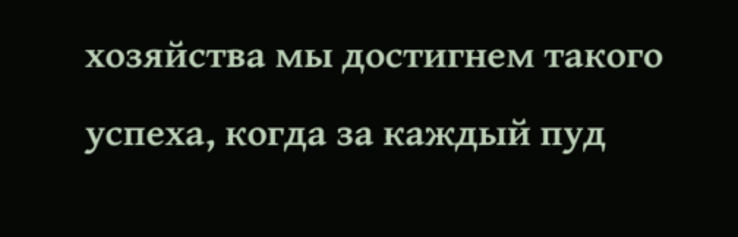хозяйства мы достигнем такого успеха, когда за каждый пуд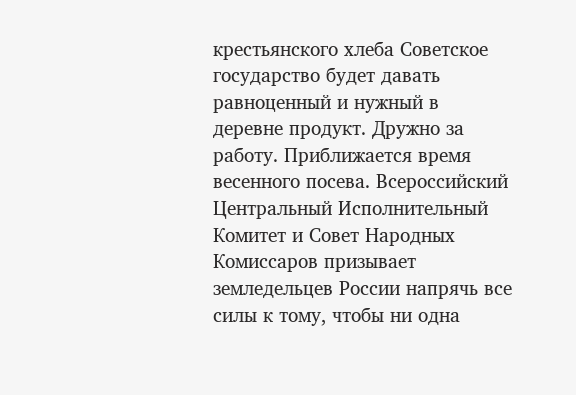крестьянского хлеба Советское государство будет давать равноценный и нужный в деревне продукт. Дружно за работу. Приближается время весенного посева. Всероссийский Центральный Исполнительный Комитет и Совет Народных Комиссаров призывает земледельцев России напрячь все силы к тому, чтобы ни одна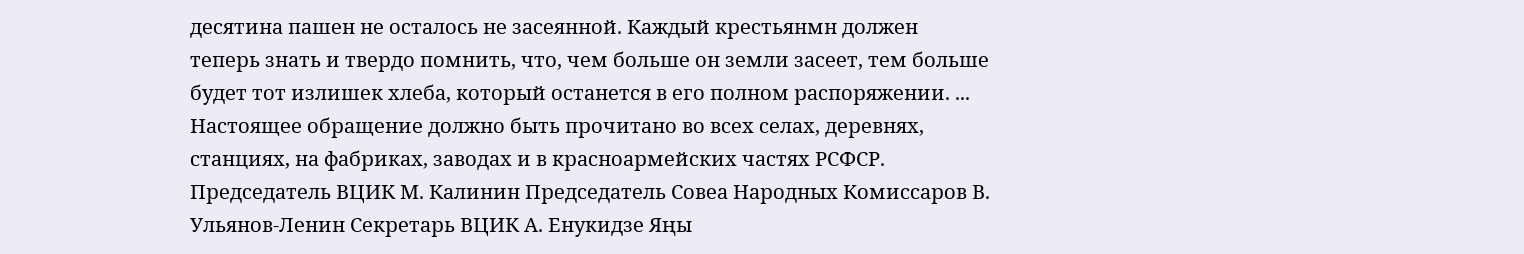десятина пашен не осталось не засеянной. Каждый крестьянмн должен теперь знать и твердо помнить, что, чем больше он земли засеет, тем больше будет тот излишек хлеба, который останется в его полном распоряжении. ... Настоящее обращение должно быть прочитано во всех селах, деревнях, станциях, на фабриках, заводах и в красноармейских частях РСФСР. Председатель ВЦИК М. Калинин Председатель Совеа Народных Комиссаров В. Ульянов-Ленин Секретарь ВЦИК А. Енукидзе Яңы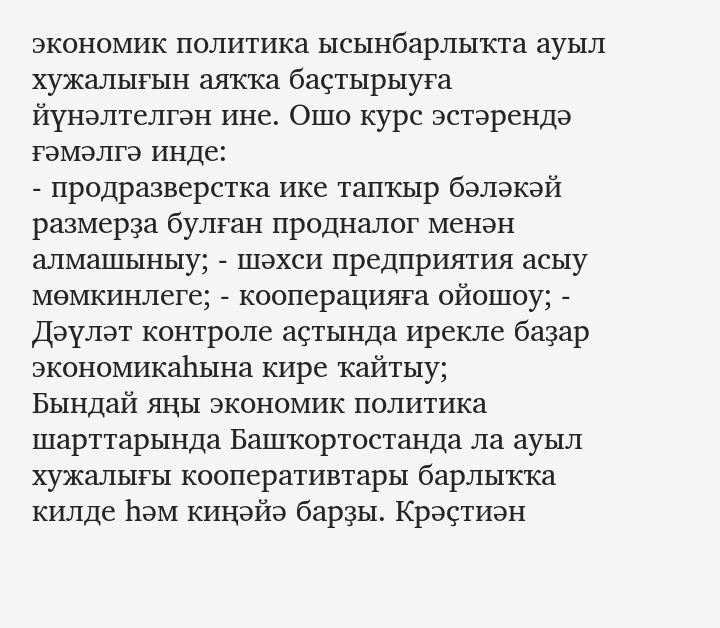экономик политика ысынбарлыҡта ауыл хужалығын аяҡҡа баҫтырыуға йүнәлтелгән ине. Ошо курс эстәрендә ғәмәлгә инде:
- продразверстка ике тапҡыр бәләкәй размерҙа булған продналог менән алмашыныу; - шәхси предприятия асыу мөмкинлеге; - кооперацияға ойошоу; - Дәүләт контроле аҫтында ирекле баҙар экономикаһына кире ҡайтыу;
Бындай яңы экономик политика шарттарында Башҡортостанда ла ауыл хужалығы кооперативтары барлыҡҡа килде һәм киңәйә барҙы. Крәҫтиән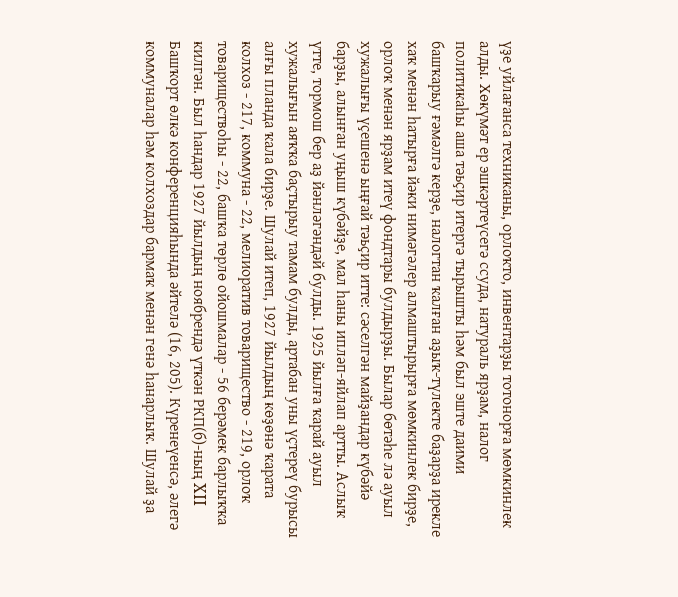үҙе уйлағанса техниканы, орлоҡто, инвентарҙы тотонорға мөмкинлек алды. Хөкүмәт ер эшкәртеүсегә ссуда, натураль ярҙам, налог политикаһы аша тәьҫир итергә тырышты һәм был эште даими башҡарыу ғәмәлгә керҙе, налогтан ҡалған аҙыҡ-түлекте баҙарҙа ирекле хаҡ менән һатырға йәки нимәгәлер алмаштырырға мөмкинлек бирҙе, орлоҡ менән ярҙам итеү фондтары булдырҙы. Былар бөтәһе лә ауыл хужалығы үҫешенә ыңғай тәьҫир итте: сәселгән майҙандар күбәйә барҙы, алынған уңыш күбәйҙе, мал һаны ипләп-яйлап артты. Аслыҡ үтте, тормош бер аҙ йәнләгәндәй булды. 1925 йылға ҡарай ауыл хужалығын аяҡҡа баҫтырыу тамам булды, артабан уны үҫтереү бурысы алғы планда ҡала бирҙе. Шулай итеп, 1927 йылдың көҙөнә ҡарата колхоз - 217, коммуна - 22, мелиоратив товарищество - 219, орлоҡ товариществоһы - 22, башҡа төрлө ойошмалар - 56 берәмек барлыҡҡа килгән. Был һандар 1927 йылдың ноябрендә үткән РКП(б)-ның XII Башҡорт өлкә конференцияһында әйтелә (16, 205). Күренеүенсә, әлегә коммуналар һәм колхоздар бармаҡ менән генә һанарлыҡ. Шулай ҙа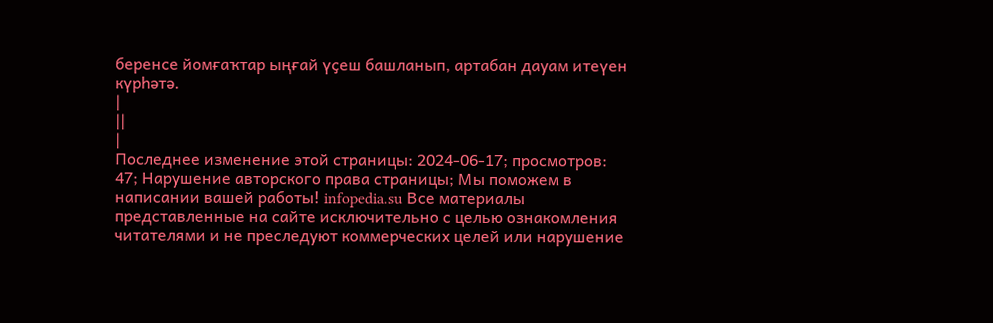беренсе йомғаҡтар ыңғай үҫеш башланып, артабан дауам итеүен күрһәтә.
|
||
|
Последнее изменение этой страницы: 2024-06-17; просмотров: 47; Нарушение авторского права страницы; Мы поможем в написании вашей работы! infopedia.su Все материалы представленные на сайте исключительно с целью ознакомления читателями и не преследуют коммерческих целей или нарушение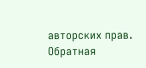авторских прав. Обратная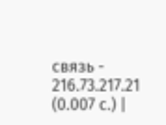связь - 216.73.217.21 (0.007 с.) |